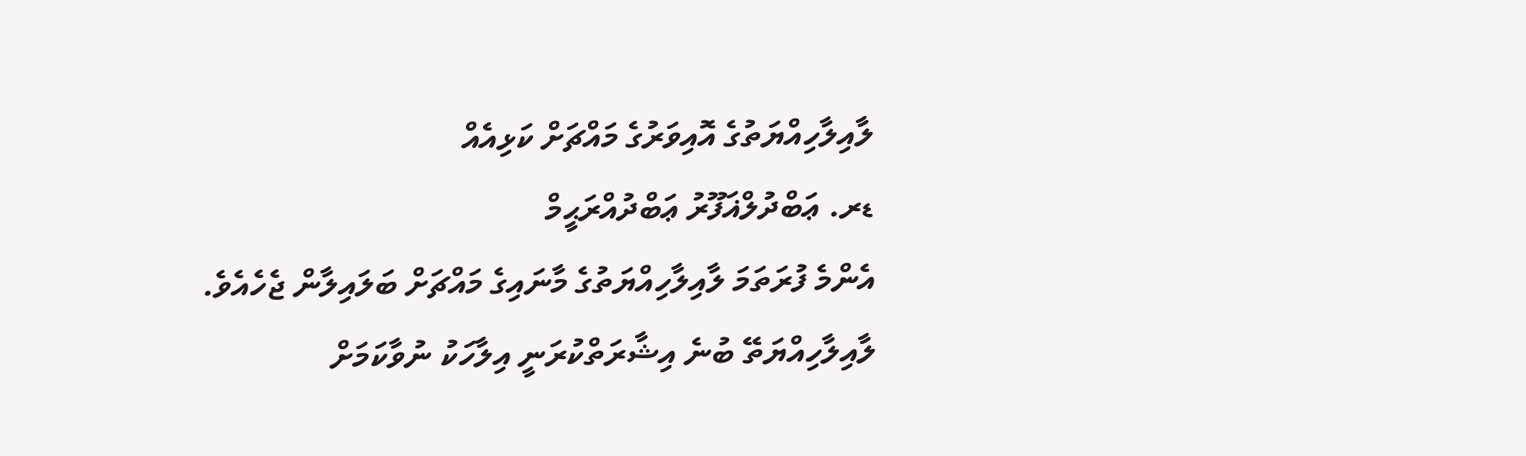ލާއިލާހިއްޔަތުގެ އޮއިވަރުގެ މައްޗަށް ކަޅިއެއް
ޑރ. ޢަބްދުލްޣަފޫރު ޢަބްދުއްރަޙީމް
އެންމެ ފުރަތަމަ ލާއިލާހިއްޔަތުގެ މާނައިގެ މައްޗަށް ބަލައިލާން ޖެހެއެވެ. ލާއިލާހިއްޔަތޭ ބުނެ އިޝާރަތްކުރަނީ އިލާހަކު ނުވާކަމަށް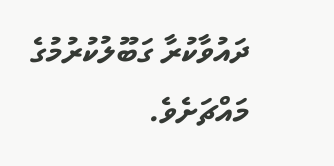ދައުވާކުރާ ގަބޫލުކުރުމުގެ މައްޗަށެވެ.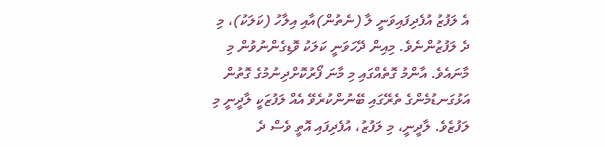އެ ލަފުޒު އުފެދިފައިވަނީ ލާ (ނެތުން)އާއި އިލާހު (ކަލަކު)، މި ދެ ލަފުޒުންނެވެ. މިއިން ދޭހަވަނީ ކަލަކު ވޮޑިގެންނުވުން މި މާނައެވެ. އާންމު ގޮތެއްގައި މި މާނަ ފޯރުކޮށްދިނުމުގެ ގޮތުން އަޅުގަނޑުމެންގެ ތެރޭގައި ބޭނުންކުރެވޭ އެއް ލަފުޒަކީ ލާދީނީ މި ލަފުޒެވެ. ލާދީނީ، މި ލަފުޒު، އުފެދިފައި އޮތީ ވެސް ދެ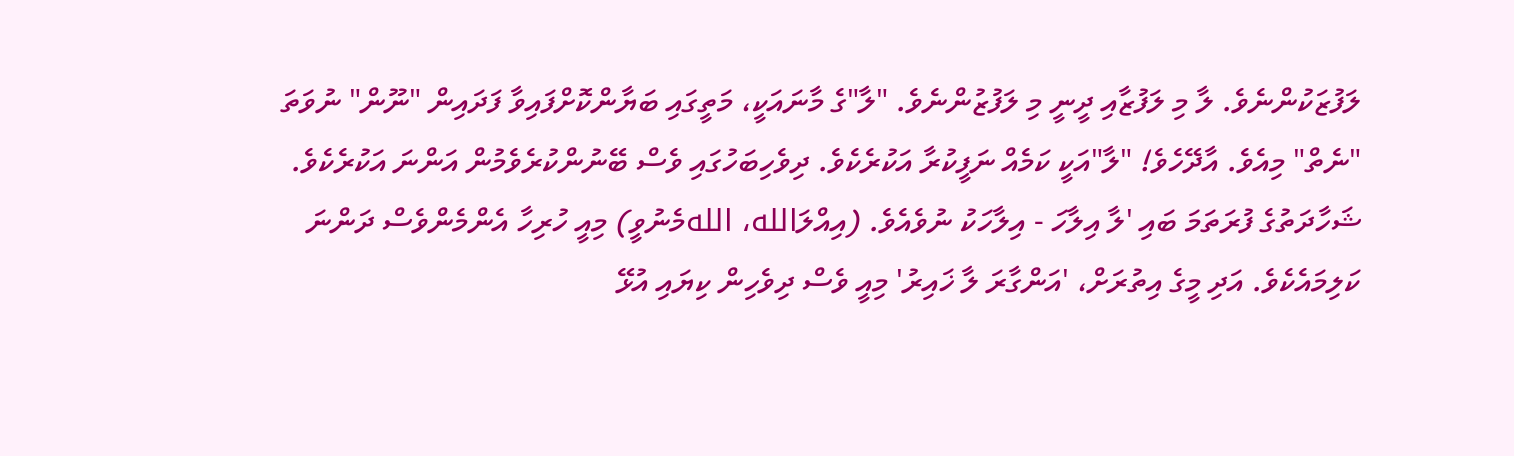ލަފުޒަކުންނެވެ. ލާ މި ލަފުޒާއި ދީނީ މި ލަފުޒުންނެވެ. "ލާ"ގެ މާނައަކީ، މަތީގައި ބަޔާންކޮށްފައިވާ ފަދައިން "ނޫން" ނުވަތަ "ނެތް" މިއެވެ. އާދޭހެވެ! "ލާ"އަކީ ކަމެއް ނަފީކުރާ އަކުރެކެވެ. ދިވެހިބަހުގައި ވެސް ބޭނުންކުރެވެމުން އަންނަ އަކުރެކެވެ. ޝަހާދަތުގެ ފުރަތަމަ ބައި 'ލާ އިލާހަ - އިލާހަކު ނުވެއެވެ. (އިއްލަالله، اللهމެނުވީ) މިއީ ހުރިހާ އެންމެންވެސް ދަންނަ ކަލިމައެކެވެ. އަދި މީގެ އިތުރަށް، 'އަންގާރަ ލާ ޚައިރު' މިއީ ވެސް ދިވެހިން ކިޔައި އުޅޭ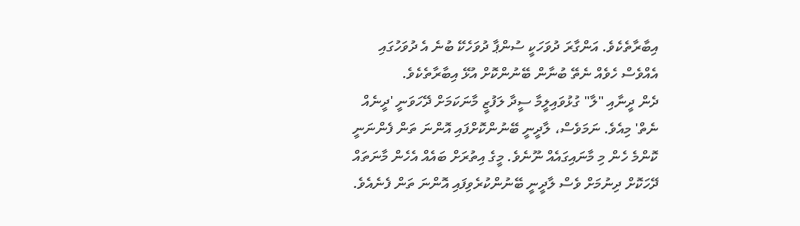އިބާރާތެކެވެ. އަންގާރަ ދުވަހަކީ ސުންޕާ ދުވަހެކޭ ބުނެ އެ ދުވަހުގައި އެއްވެސް ހެވެއް ނެތޭ ބުނާން ބޭނުންކޮށް އުޅޭ އިބާރާތެކެވެ.
ދެން ދީނާއި "ލާ" ގުޅުވައިލީމާ ސީދާ ލަފުޒީ މާނަކަމަށް ދޭހަވަނީ 'ދީނެއް ނެތް' މިއެވެ. ނަމަވެސް، ލާދީނީ ބޭނުންކޮށްފައި އޮންނަ ތަން ފެންނަނީ ކޮންމެ ހެން މި މާނައިގައެއް ނޫނެވެ. މީގެ އިތުރަށް ބައެއް އެހެން މާނަތައް ދޭހަކޮށް ދިނުމަށް ވެސް ލާދީނީ ބޭނުންކުރެވިފައި އޮންނަ ތަން ފެނެއެވެ.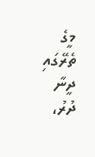މީގެ ތެރޭގައި ދީނާ ދުރު،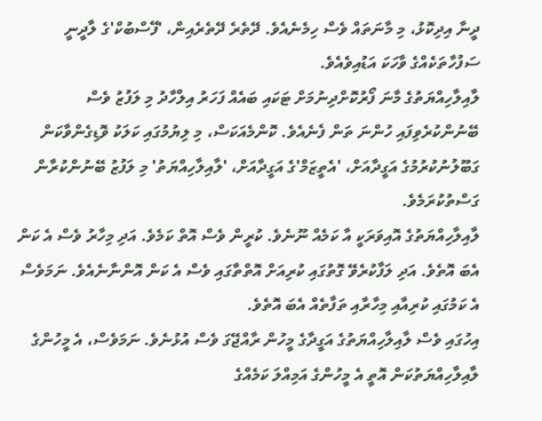ދީނާ އިދިކޮޅު، މި މާނަތައް ވެސް ހިމެނެއެވެ. ދޭތެރެ ދޭތެރެއިން، 'ފޭސްބުކް'ގެ ލާދީނީ ސަފުހާތަކެއްގެ ވާހަކަ އަޑުއިވެއެވެ.
ލާއިލާހިއްޔަތުގެ މާނަ ފޯރުކޮށްދިނުމަށް ޓަކައި ބައެއް ފަހަރު އިލްހާދު މި ލަފުޒު ވެސް ބޭނުންކުރެވިފައި ހުންނަ ތަން ފެނެއެވެ. ކޮންމެއަކަސް، މި ލިޔުމުގައި ކަލަކު ވޮޑިގެންވާކަން ގަބޫލުނުކުރުމުގެ އަގީދާއަށް، 'އެތީޒަމް'ގެ އަގީދާއަށް، 'ލާއިލާހިއްޔަތު' މި ލަފުޒު ބޭނުންކުރާން ގަސްތުކުރަމެވެ.
ލާއިލާހިއްޔަތުގެ އޮއިވަރަކީ އާ ކަމެއް ނޫނެވެ. ކުރީން ވެސް އޮތް ކަމެވެ. އަދި މިހާރު ވެސް އެ ކަން އެބަ އޮތެވެ. އަދި ލަފާކުރެވޭ ގޮތުގައި ކުރިއަށް އޮތްތާގައި ވެސް އެ ކަން އޮންނާނެއެވެ. ނަމަވެސް އެ ކަމުގައި ކުރިއާއި މިހާރާއި ތަފާތެއް އެބަ އޮތެވެ.
އިހުގައި ވެސް ލާއިލާހިއްޔަތުގެ އަގީދާގެ މީހުން ރާއްޖޭގަ ވެސް އުޅުނެވެ. ނަމަވެސް، އެ މީހުންގެ ލާއިލާހިއްޔަތުކަން އޮތީ އެ މީހުންގެ އަމިއްލަ ކަމެއްގެ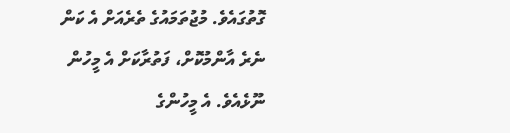ގޮތުގައެވެ. މުޖުތަމައުގެ ތެރެއަށް އެ ކަން ނެރެ އާންމުކޮށް، ފަތުރާކަށް އެ މީހުން ނޫޅެއެވެ. އެ މީހުންގެ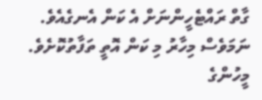ގާތް ރައްޓެހީންނަށް އެ ކަން އެނގެއެވެ. ނަމަވެސް މިހާރު މި ކަން އޮތީ ތަފާތުކޮށެވެ. މީހުންގެ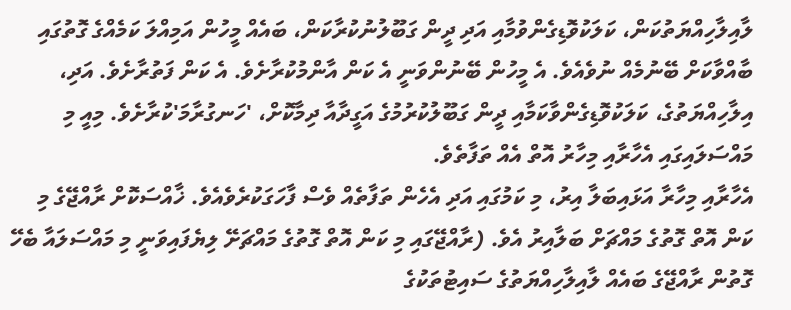ލާއިލާހިއްޔަތުކަން، ކަލަކުވޮޑިގެންވުމާއި އަދި ދީން ގަބޫލުނުކުރާކަން، ބައެއް މީހުން އަމިއްލަ ކަމެއްގެ ގޮތުގައި ބާއްވާކަށް ބޭނުމެއް ނުވެއެވެ. އެ މީހުން ބޭނުންވަނީ އެ ކަން އާންމުކުރާށެވެ. އެ ކަން ފަތުރާށެވެ. އަދި، އިލާހިއްޔަތުގެ، ކަލަކުވޮޑިގެންވާކަމާއި ދީން ގަބޫލުކުރުމުގެ އަގީދާއާ ދިމާކޮށް، 'ހަނގުރާމަ'ކުރާށެވެ. މިއީ މި މައްސަލައިގައި އެހާރާއި މިހާރު އޮތް އެއް ތަފާތެވެ.
އެހާރާއި މިހާރާ އަޅައިބަލާ އިރު، މި ކަމުގައި އަދި އެހެން ތަފާތެއް ވެސް ފާހަގަކުރެވެއެވެ. ޚާއްސަކޮށް ރާއްޖޭގެ މި ކަން އޮތް ގޮތުގެ މައްޗަށް ބަލާއިރު އެވެ. (ރާއްޖޭގައި މި ކަން އޮތް ގޮތުގެ މައްޗަށޭ ލިޔެފައިވަނީ މި މައްސަލައާ ބެހޭ ގޮތުން ރާއްޖޭގެ ބައެއް ލާއިލާހިއްޔަތުގެ ސައިޓުތަކުގެ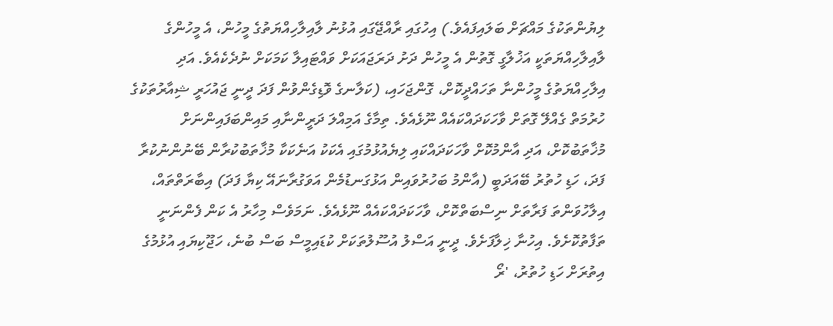ލިޔުންތަކުގެ މައްޗަށް ބަލައިފައެވެ.) އިހުގައި ރާއްޖޭގައި އުޅުނު ލާއިލާހިއްޔަތުގެ މީހުން، އެ މީހުންގެ ލާއިލާހިއްޔަތަކީ އަޚުލާގީ ގޮތުން އެ މީހުން ދަށު ދަރަޖައަކަށް ވައްޓައިލާ ކަމަކަށް ނުދެކެއެވެ. އަދި އިލާހިއްޔަތުގެ މީހުންނާ ތަހައްދީކޮށް، ގޮންޖަހައި، (ކަލާނގެ ވޮޑިގެންވުން ފަދަ ދީނީ ޖައުހަރީ ޝިއާރުތަކުގެ ހުރުމަތް ގެއްލޭ ގޮތަށް ވާހަކަދައްކައެއް ނޫޅެއެވެ. ތިމާގެ އަމިއްލަ ދަރީންނާއި މައިންބަފައިންނަށް މުޚާތަބުކޮށް، އަދި އާންމުކޮށް ވާހަކަދައްކައި ލިޔެއުޅުމުގައި އެކަކު އަނެކަކާ މުޚާތަބުކުރާން ބޭނުންނުކުރާ ފަދަ، ހަޑި ހުތުރު ބޭއަދަބީ (އާންމު ބަހުރުވައިން އަޅުގަނޑުމެން އަވަގުރާނައޭ ކިޔާ ފަދަ) އިބާރަތްތައް، އިލާހުވަންތަ ފަރާތަށް ނިސްބަތްކޮށް، ވާހަކަދައްކައެއް ނޫޅެއެވެ. ނަމަވެސް މިހާރު އެ ކަން ފެންނަނީ ތަފާތުކޮށެވެ. އިހުނާ ޚިލާފަށެވެ. ދީނީ އަސްލު އުސޫލުތަކަށް ކުޑައިމީސް ބަސް ބުނެ، ހަޖޫކިޔައި އުޅުމުގެ އިތުރަށް ހަޑި ހުތުރު، 'ރޯ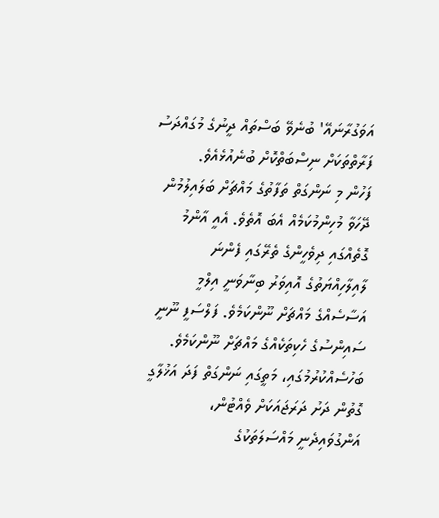އަވަގުރާނައޭ' ބުނެވޭ ބަސްތައް ދީނުގެ މުގައްދަސު ފަރާތްތަކަށް ނިސްބަތްކޮށް ބުނެއުޅެއެވެ.
ފަހުން މި ނަންގަތް ތަފާތުގެ މައްޗަށް ބަލައިލުމުން ދޭހަވާ މުހިންމުކަމެއް އެބަ އޮތެވެ. އެއީ އާންމު ގޮތެއްގައި ދިވެހީންގެ ތެރޭގައި ފެންނަ ލާއިލާހިއްޔަތުގެ އޮއިވަރު ބިނާވަނީ އިލްމީ އަސާސެއްގެ މައްޗަށް ނޫންކަމެވެ. ފަލްސަފީ ނޫނީ ސައިންސުގެ ހެކިތަކެއްގެ މައްޗަށް ނޫންކަމެވެ. ބަހުސެއްކުރުމުގައި، މަތީގައި ނަންގަތް ފަދަ އަޚުލާގީ ގޮތުން ދަށު ދަރަޖައަކަށް ވެއްޓުން، އަންގުވައިދެނީ މައްސަލަތަކުގެ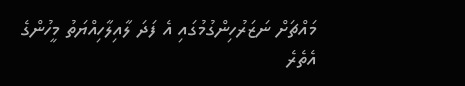މައްޗަށް ނަޒަރުހިންގުމުގައި އެ ފަދަ ލާއިލާހިއްޔަތު މީހުންގެ އެތެރެ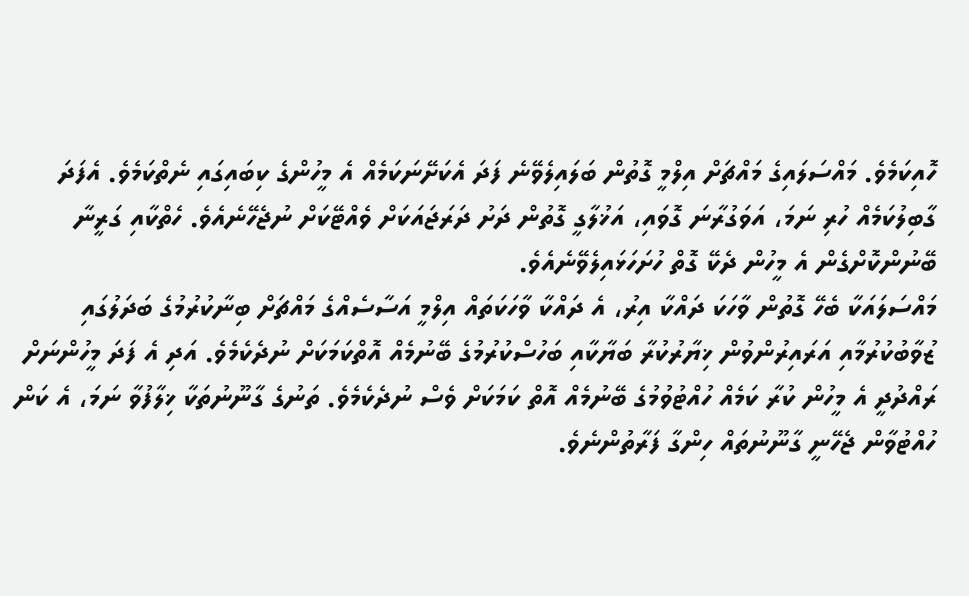ހޮއިކަމެވެ. މައްސަލައިގެ މައްޗަށް އިލްމީ ގޮތުން ބަލައިލެވޭނެ ފަދަ އެކަށޭނަކަމެއް އެ މީހުންގެ ކިބައިގައި ނެތްކަމެވެ. އެފަދަ ގާބިލުކަމެއް ހުރި ނަމަ، އަވަގުރާނަ ގޮވައި، އަޚުލާގީ ގޮތުން ދަށު ދަރަޖައަކަށް ވެއްޓޭކަށް ނުޖެހޭނެއެވެ. ހެތްކާއި ގަރީނާ ބޭނުންކޮށްގެން އެ މީހުން ދެކޭ ގޮތް ހުށަހަޅައިލެވޭނެއެވެ.
މައްސަލައަކާ ބެހޭ ގޮތުން ވާހަކަ ދައްކާ އިރު، އެ ދައްކާ ވާހަކަތައް އިލްމީ އަސާސެއްގެ މައްޗަށް ބިނާކުރުމުގެ ބަދަލުގައި ޒުވާބުކުރުމާއި އަރައިރުންވުން ޚިޔާރުކުރާ ބަޔާކާއި ބަހުސްކުރުމުގެ ބޭނުމެއް އޮތްކަމަކަށް ނުދެކެމެވެ. އަދި އެ ފަދަ މީހުންނަށް ރައްދުދީ އެ މީހުން ކުރާ ކަމެއް ހުއްޓުވުމުގެ ބޭނުމެއް އޮތް ކަމަކަށް ވެސް ނުދެކެމެވެ. ތަނުގެ ގާނޫނުތަކާ ޚިލާފުވާ ނަމަ، އެ ކަން ހުއްޓުވާން ޖެހޭނީ ގާނޫނުތައް ހިންގާ ފަރާތުންނެވެ.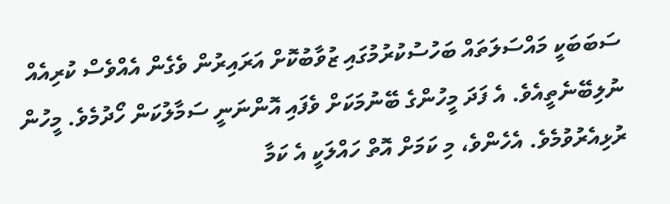ސަބަބަކީ މައްސަލަތައް ބަހުސުކުރުމުގައި ޒުވާބުކޮށް އަރައިރުން ވެގެން އެއްވެސް ކުރިއެއް ނުލިބޭނެތީއެވެ. އެ ފަދަ މީހުންގެ ބޭނުމަކަށް ވެފައި އޮންނަނީ ސަމާލުކަން ހޯދުމެވެ. މީހުން ރުޅިއެރުވުމެވެ. އެހެންވެ، މި ކަމަށް އޮތް ހައްލަކީ އެ ކަމާ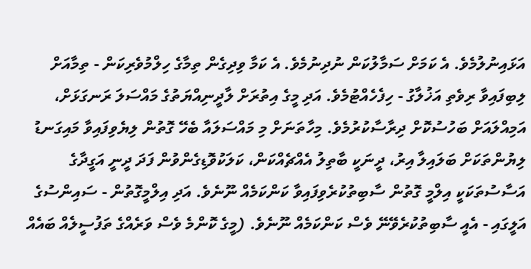އަޅައިނުލުމެވެ. އެ ކަމަށް ސަމާލުކަން ނުދިނުމެވެ. އެ ކަމާ ވިދިގެން ތިމާގެ ހިލްމުވެރިކަން - ތިމާއަށް ލިބިފައިވާ ރިވެތި އަޚުލާގު - ހިފެހެއްޓުމެވެ. އަދި މީގެ އިތުރަށް ލާދީނިއްޔަތުގެ މައްސަލަ ރަނގަޅަށް، އަމިއްލައަށް ބަހުސުކޮށް ދިރާސާކުރުމެވެ. މިހާތަނަށް މި މައްސަލައާ ބެހޭ ގޮތުން ލިޔެވިފައިވާ މައިގަނޑު ލިޔުންތަކަށް ބަލައިލާ އިރު، ދީނަކީ ބާތިލު އެއްޗެއްކަން، ކަލަކުވޮޑިގެންވުން ފަދަ ދީނީ އަގީދާގެ އަސާސުތަކަކީ އިލްމީ ގޮތުން ސާބިތުކުރެވިފައިވާ ކަންކަމެއް ނޫނެވެ. އަދި އިލްމީގޮތުން - ސައިންސުގެ އަލީގައި - އެއީ ސާބިތުކުރެވޭނޭ ވެސް ކަންކަމެއް ނޫނެވެ. (މީގެ ކޮންމެ ވެސް ވަރެއްގެ ތަފުސީލެއް ބައެއް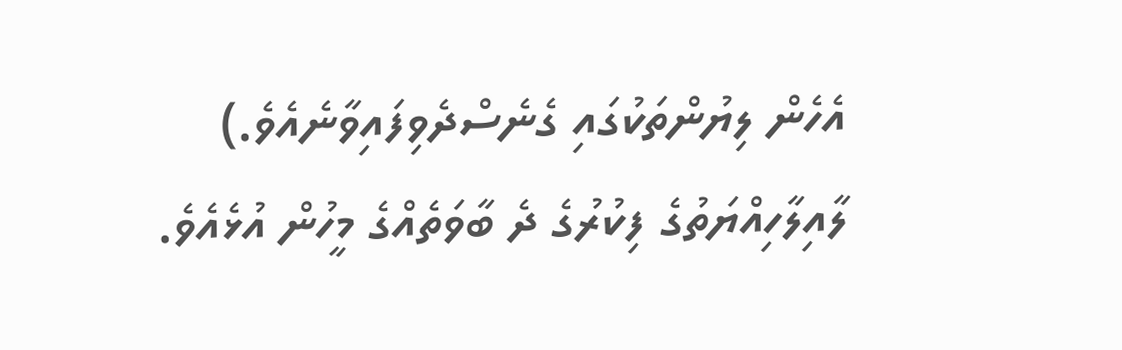އެހެން ލިޔުންތަކުގައި ގެނެސްދެވިފައިވާނެއެވެ.)
ލާއިލާހިއްޔަތުގެ ފިކުރުގެ ދެ ބާވަތެއްގެ މީހުން އުޅެއެވެ.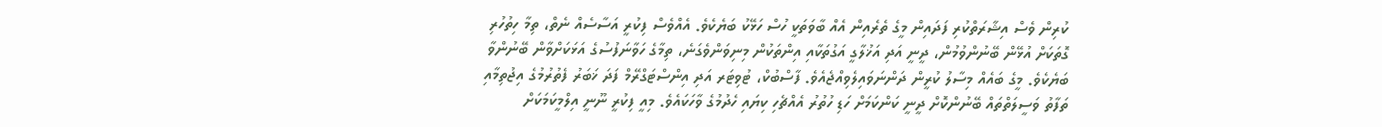ކުރިން ވެސް އިޝާރަތްކުރި ފަދައިން މީގެ ތެރެއިން އެއް ބާވަތަކީ ހުސް ހަޅޭކު ބަޔެކެވެ. އެއްވެސް ފިކުރީ އަސާސެއް ނެތް، ތިމާ ހިތުހުރި ގޮތަކަށް އުޅޭން ބޭނުންވުމުން، ދީނީ އަދި އަޚުލާގީ އަގުތަކާއި އިންތަކުން މިނިވަންވެގަނެ، ތިމާގެ ހަވާނަފުސުގެ އަޅަކަށްވާން ބޭނުންވާ ބަޔެކެވެ. މީގެ ބައެއް މިސާލު ކުރީން ދަންނަވައިލެވިއްޖެއެވެ. ފާސްބުކް، ޓުވިޓަރ އަދި އިންސްޓަގްރޭމް ފަދަ ޚަބަރު ފެތުރުމުގެ އިޖުތިމާއި ތަފާތު ވަސީލަތްތައް ބޭނުންކޮށް ދީނީ ކަންކަމަށް ހަޑި ހުތުރު އެއްޗެހި ކިޔައި ހެދުމުގެ ވާހަކައެވެ. މިއީ ފިކުރީ ނޫނީ އިލްމީކަމަކަށް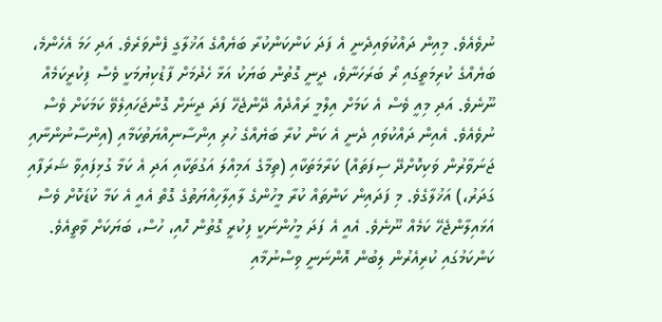ނުވެއެވެ. މިއިން ދައްކުވައިދެނީ އެ ފަދަ ކަންކަންކުރާ ބަޔެއްގެ އަޚުލާގީ ފެންވަރެވެ. އަދި ހަމަ އެހެންމެ، ބަޔެއްގެ ކުރިމަތީގައި ރޯ ބަރަހަނާވެ، ދީނީ ގޮތުން ބަޔަކު އަޅާ ހެދުމަށް ފާޑުކިޔުމަކީ ވެސް ފިކުރީކަމެއް ނޫނެވެ. އަދި މިއީ ވެސް އެ ކަމަށް އިލްމީ ރައްދެއް ދޭންޖެހޭ ފަދަ ދީނަށް ގޮންޖަހައިލެވޭ ކަމަކަށް ވެސް ނުވެއެވެ. އެއިން ދައްކުވައި ދެނީ އެ ކަން ކުރާ ބަޔެއްގެ ހުރި އިންސާނިއްޔަތުކަމާއި (އިންސާނުންނާއި ޖަނަވާރުން ވަކިކޮށްދޭ ސިފަތައް) ކަރާމަތަކާއި (ތިމާގެ އަމިއްލަ އަގުތަކާއި އަދި އެ ކަމާ ގުޅިފައިވާ ޝަރަފާއި ގަދަރު،) އަޚުލާގެވެ. މި ފަދައިން ކަންތައް ކުރާ މީހުންގެ ލާއިލާހިއްޔަތުގެ ގޮތް އެއީ އެ ކަމާ ކުޑަކޮށް ވެސް އަޅައިލާންޖެހޭ ކަމެއް ނޫނެވެ. އެއީ އެ ފަދަ މީހުންނަކީ ފިކުރީ ގޮތުން ހޮއި، ހުސް، ބަޔަކަށް ވާތީއެވެ. ކަންކަމުގައި ކުރިއެރުން ލިބުން އޮންނަނީ ވިސްނުމާއި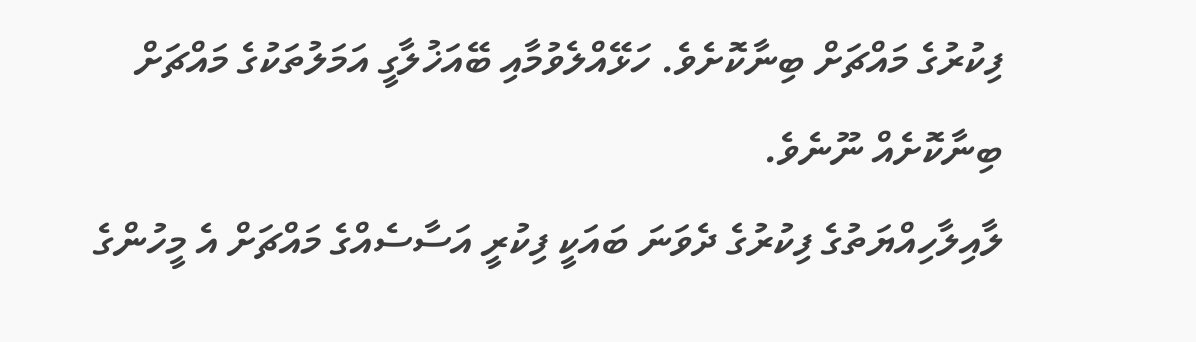ފިކުރުގެ މައްޗަށް ބިނާކޮށެވެ. ހަޅޭއްލެވުމާއި ބޭއަޚުލާގީ އަމަލުތަކުގެ މައްޗަށް ބިނާކޮށެއް ނޫނެވެ.
ލާއިލާހިއްޔަތުގެ ފިކުރުގެ ދެވަނަ ބައަކީ ފިކުރީ އަސާސެއްގެ މައްޗަށް އެ މީހުންގެ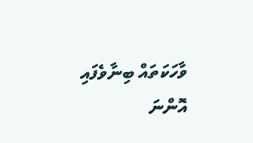ވާހަކަތައް ބިނާވެފައި އޮންނަ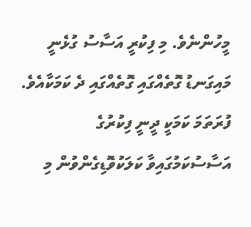މީހުންނެވެ. މި ފިކުރީ އަސާސު ގުޅެނީ މައިގަނޑު ގޮތެއްގައި ގޮތެއްގައި ދެ ކަމަކާއެވެ. ފުރަތަމަ ކަމަކީ ދީނީ ފިކުރުގެ އަސާސުކަމުގައިވާ ކަލަކުވޮޑިގެންވުން މި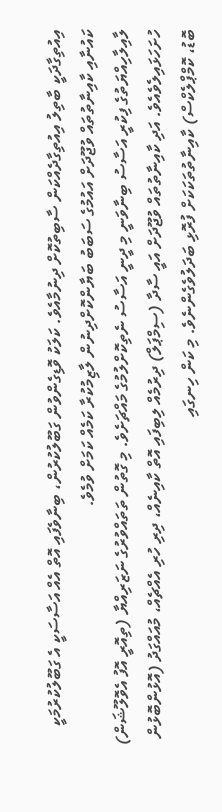އިއުތިގާދަކީ ބާތިލު އިއުތިގާދެއްކަން ސާބިތުކޮށް ދިނުމާއެވެ. ކަލަކު ވޮޑިގެންވުން ގަބޫލުކުރުން، ބިނާވެފައި އޮތް އެއް އަސާސަކީ އެ ގަބޫލުކުރުމަކީ ކައުނާއި ކާއިނާތުތައް ވުޖޫދަށް އައުމުގެ ސަބަބު ބަޔާންކޮށްދިނުން ލާޒިމުކުރާ ކަމެއް ކަމަށް ވުމެވެ.
ލާއިލާހިއްޔަތުގެ ފިކުރީ އަސާސު ބިނާވަނީ މި ދީނީ އަސާސު ނެތިކޮށްލުމުގެ މައްޗަށެވެ. މި ގޮތުން ތަތައްވުރުގެ ނަޒަރިއްޔާ (ތިއޮރީ އޮފު އެވޮލޫޝަން) ހުށަހަޅައިލެވެއެވެ. އަދި ކާއިނާތުތައް ވުޖޫދަށް އައީ ސާދާ (ސިމްޕަލް) ދިރުމެއް ލިބިފައި އޮތް ކާއިނެއް، ދިރި ހުރި އެއްޗެއް، މުއައްގަދު (އޮޅުންބޮޅުން ބޮޑު، ކޮމްޕްލެކްސް) ކާއިނާތުތަކަކަށް ފުރޮޅި ބަދަލުވެގެންނެވެ. މި ކަން ހިނގައި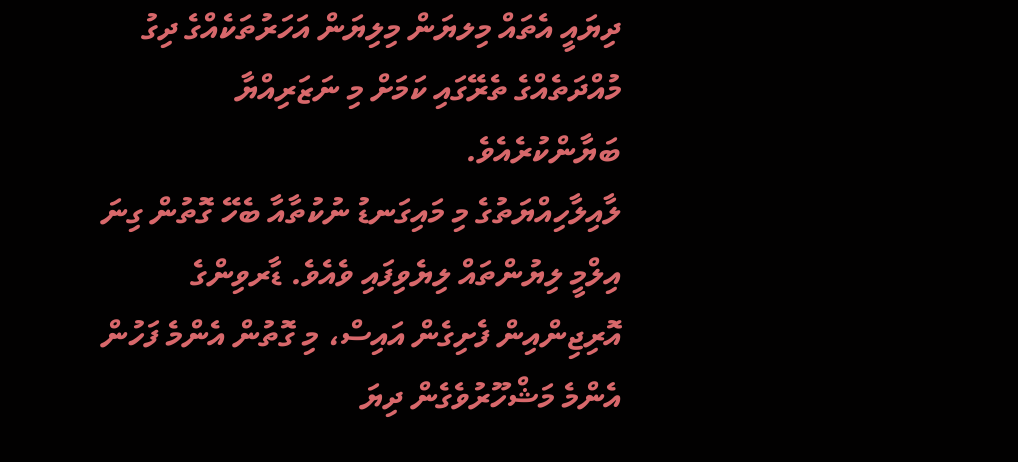ދިޔައީ އެތައް މިލޔަން މިލިޔަން އަހަރުތަކެއްގެ ދިގު މުއްދަތެއްގެ ތެރޭގައި ކަމަށް މި ނަޒަރިއްޔާ ބަޔާންކުރެއެވެ.
ލާއިލާހިއްޔަތުގެ މި މައިގަނޑު ނުކުތާއާ ބެހޭ ގޮތުން ގިނަ އިލްމީ ލިޔުންތައް ލިޔެވިފައި ވެއެވެ. ޑާރވިންގެ އޮރިޖިންއިން ފެށިގެން އައިސް، މި ގޮތުން އެންމެ ފަހުން އެންމެ މަޝްހޫރުވެގެން ދިޔަ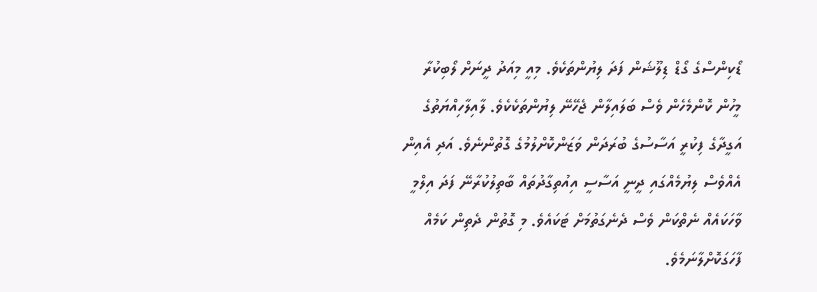ޑޯކިންސްގެ ގޯޑް ޑިލޫޝަން ފަދަ ލިޔުންތަކެވެ. މިއީ މިއަދު ދީނަށް ލޯބިކުރާ މީހުން ކޮންމެހެން ވެސް ބަލައިލާން ޖެހޭނޭ ލިޔުންތަކެކެވެ. ލާއިލާހިއްޔަތުގެ އަގީދާގެ ފިކުރީ އަސާސުގެ ބުރަދަން ވަޒަންކޮށްލުމުގެ ގޮތުންނެވެ. އަދި އެއިން އެއްވެސް ލިޔުމެއްގައި ދީނީ އަސާސީ އިއުތިގާދުތައް ބާތިލުކުރާނޭ ފަދަ އިލްމީ ވާހަކައެއް ނެތްކަން ވެސް ދެނެގަތުމަށް ޓަކައެވެ. މި ގޮތުން ދެތިން ކަމެއް ފާހަގަކޮށްލާނަމެވެ.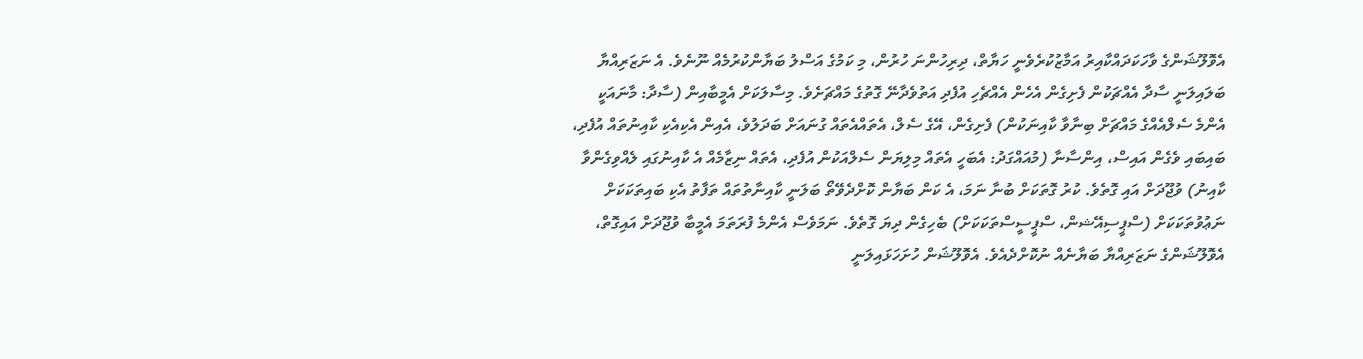އެވޮލޫޝަންގެ ވާހަކަދައްކާއިރު އަމާޒުކުރެވެނީ ހަޔާތް، ދިރިހުންނަ ހުރުން، މި ކަމުގެ އަސްލު ބަޔާންކުރުމެއް ނޫނެވެ. އެ ނަޒަރިއްޔާ ބަލައިލަނީ ސާދާ އެއްޗަކުން ފެށިގެން އެހެން އެއްޗެހި އުފެދި އަތުވެދާނޭ ގޮތުގެ މައްޗަށެވެ. މިސާލަކަށް އެމީބާއިން (ސާދާ: މާނައަކީ އެންމެ ސެލްއެއްގެ މައްޗަށް ބިނާވާ ކާއިނަކުން) ފެށިގެން، އޭގެ ސެލް، އެތައްއެތައް ގުނައަށް ބަދަލުވެ، އެއިން އެކިއެކި ކާއިނުތައް އުފެދި، ބައިބައި ވެގެން އައިސް، އިންސާނާ (މުއައްގަދު: އެބަހީ އެތައް މިލިޔަން ސެލްއަކުން އުފެދި، އެތައް ނިޒާމެއް އެ ކާއިނުގައި ލެއްވިގެންވާ ކާއިނު) ވުޖޫދަށް އައި ގޮތެވެ. ކުރު ގޮތަކަށް ބުނާ ނަމަ، އެ ކަން ބަޔާން ކޮށްދެވޭތޯ ބަލަނީ ކާއިނާތުތައް ތަފާތު އެކި ބައިތަކަކަށް ނަޢުވުތަކަކަށް (ސްޕީސިއޭޝން، ސްޕީސީސްތަކަކަށް) ބެހިގެން ދިޔަ ގޮތެވެ. ނަމަވެސް އެންމެ ފުރަތަމަ އެމީބާ ވުޖޫދަށް އައިގޮތް، އެވޮލޫޝަންގެ ނަޒަރިއްޔާ ބަޔާނެއް ނުކޮށްދެއެވެ. އެވޮލޫޝަން ހުށަހަޅައިލަނީ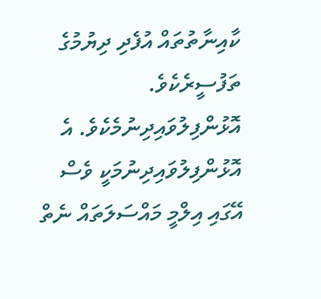ކާއިނާތުތައް އުފެދި ދިޔުމުގެ ތަފުސީރެކެވެ. އޮޅުންފިލުވައިދިނުމެކެވެ. އެ އޮޅުންފިލުވައިދިނުމަކީ ވެސް އޭގައި އިލްމީ މައްސަލަތައް ނެތް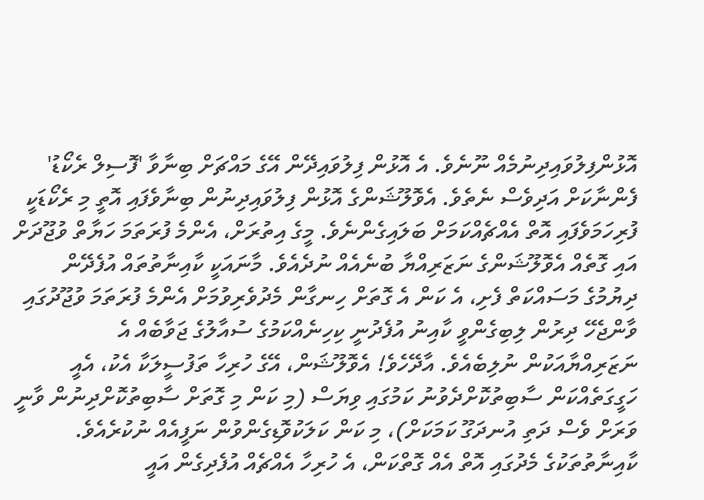އޮޅުންފިލުވައިދިނުމެއް ނޫނެވެ. އެ އޮޅުން ފިލުވައިދޭން އޭގެ މައްޗަށް ބިނާވާ 'ފޮސިލް ރެކޯޑު' ފެންނާކަށް އަދިވެސް ނެތެވެ. އެވޮލޫޝަންގެ އޮޅުން ފިލުވައިދިނުން ބިނާވެފައި އޮތީ މި ރެކޯޑަކީ ފުރިހަމަވެފައި އޮތް އެއްޗެއްކަމަށް ބަލައިގެންނެވެ. މީގެ އިތުރަށް، އެންމެ ފުރަތަމަ ހަޔާތް ވުޖޫދަށް އައި ގޮތެއް އެވޮލޫޝަންގެ ނަޒަރިއްޔާ ބުނެއެއް ނުދެއެވެ. މާނައަކީ ކާއިނާތުތައް އުފެދޭން ދިޔުމުގެ މަސައްކަތް ފެށި، އެ ކަން އެ ގޮތަށް ހިނގާން މެދުވެރިވުމަށް އެންމެ ފުރަތަމަ ވުޖޫދުގައި ވާންޖެހޭ ދިރުން ލިބިގެންވީ ކާއިނު އުފެދުނީ ކިހިނެއްކަމުގެ ސުއާލުގެ ޖަވާބެއް އެ ނަޒަރިއްޔާއަކުން ނުލިބެއެވެ. އާދޭހެވެ! އެވޮލޫޝަން، އޭގެ ހުރިހާ ތަފުސީލަކާ އެކު، އެއީ ހަގީގަތެއްކަން ސާބިތުކޮށްދެވުނު ކަމުގައި ވިޔަސް (މި ކަން މި ގޮތަށް ސާބިތުކޮށްދިނުން ވާނީ ވަރަށް ވެސް ދަތި އުނދަގޫ ކަމަކަށް)، މި ކަން ކަލަކުވޮޑިގެންވުން ނަފީއެއް ނުކުރެއެވެ. ކާއިނާތުތަކުގެ މެދުގައި އޮތް އެއް ގޮތްކަން، އެ ހުރިހާ އެއްޗެއް އުފެދިގެން އައީ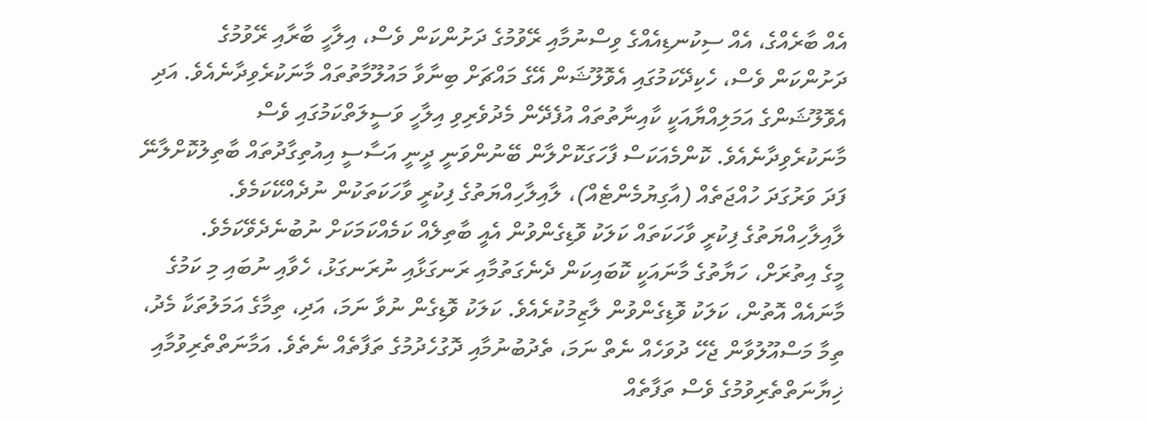އެއް ބާރެއްގެ، އެއް ސިކުނޑިއެއްގެ ވިސްނުމާއި ރޭވުމުގެ ދަށުންކަން ވެސް، އިލާހީ ބާރާއި ރޭވުމުގެ ދަށުންކަން ވެސް، ހެކިދޭކަމުގައި އެވޮލޫޝަން އޭގެ މައްޗަށް ބިނާވާ މައުލޫމާތުތައް މާނަކުރެވިދާނެއެވެ. އަދި އެވޮލޫޝަންގެ އަމަލިއްޔާއަކީ ކާއިނާތުތައް އުފެދޭން މެދުވެރިވި އިލާހީ ވަސީލަތްކަމުގައި ވެސް މާނަކުރެވިދާނެއެވެ. ކޮންމެއަކަސް ފާހަގަކޮށްލާން ބޭނުންވަނީ ދީނީ އަސާސީ އިއުތިގާދުތައް ބާތިލުކޮށްލާނޭ ފަދަ ވަރުގަދަ ހުއްޖަތެއް (އާގިޔުމެންޓެއް)، ލާއިލާހިއްޔަތުގެ ފިކުރީ ވާހަކަތަކުން ނުދެއްކޭކަމެވެ. ލާއިލާހިއްޔަތުގެ ފިކުރީ ވާހަކަތައް ކަލަކު ވޮޑިގެންވުން އެއީ ބާތިލެއް ކަމެއްކަމަކަށް ނުބުނެދެވޭކަމެވެ.
މީގެ އިތުރަށް، ހަޔާތުގެ މާނައަކީ ކޮބައިކަން ދެނެގަތުމާއި ރަނގަޅާއި ނުރަނގަޅު، ހެވާއި ނުބައި މި ކަމުގެ މާނައެއް އޮތުން، ކަލަކު ވޮޑިގެންވުން ލާޒިމުކުރެއެވެ. ކަލަކު ވޮޑިގެން ނުވާ ނަމަ، އަދި، ތިމާގެ އަމަލުތަކާ މެދު، ތިމާ މަސްއޫލުވާން ޖެހޭ ދުވަހެއް ނެތް ނަމަ، ތެދުބުނުމާއި ދޮގުހެދުމުގެ ތަފާތެއް ނެތެވެ. އަމާނަތްތެރިވުމާއި ޚިޔާނަތްތެރިވުމުގެ ވެސް ތަފާތެއް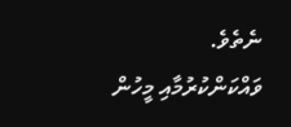ނެތެވެ. ވައްކަންކުރުމާއި މީހުން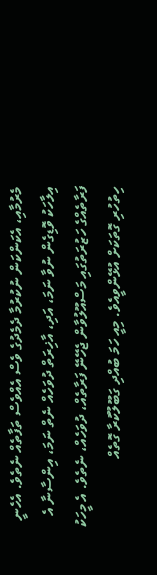މެރުމާއި، އެކަންކަން ނުކުރުމާ ދެމެދުގެ ވެސް އެއްވެސް ތަފާތެއް ނެތެވެ. އެހެނީ އިލާހަކު ވޮޑިގެން ނުވާ ނަމަ، އަދި، އާޚިރަތް ދުވަހެއް ނެތް ނަމަ، އިންސާނާ އެ ފަރާތެއްގެ ހަޒުރަތުގައި މަސްއޫލުވާން ޖެހޭނޭ ފަރާތެއް، ދުވަހެއް، ނެތެވެ. އެ މީހަކު ހިތުހުރި ގޮތަކަށް އުޅޭންވީއެވެ. މިއީ ހަމަ ބުއްދި ގަބޫލޫކުރާ ގޮތެއް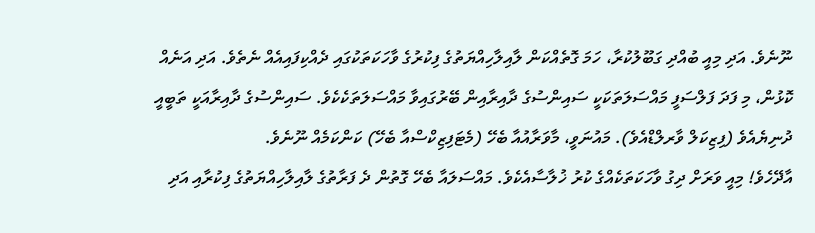ނޫނެވެ. އަދި މިއީ ބުއްދި ގަބޫލުކުރާ، ހަމަ ގޮތެއްކަން ލާއިލާހިއްޔަތުގެ ފިކުރުގެ ވާހަކަތަކުގައި ދެއްކިފައިއެއް ނެތެވެ. އަދި އަނެއް ކޮޅުން، މި ފަދަ ފަލްސަފީ މައްސަލަތަކަކީ ސައިންސުގެ ދާއިރާއިން ބޭރުގައިވާ މައްސަލަތަކެކެވެ. ސައިންސުގެ ދާއިރާއަކީ ތަބީއީ ދުނިޔެއެވެ (ފިޒިކަލް ވާރލްޑްއެވެ). މައުނަވީ، މާވަރާއުއާ ބެހޭ (މެޓަފިޒިކްސްއާ ބެހޭ) ކަންކަމެއް ނޫނެވެ.
އާދޭހެވެ! މިއީ ވަރަށް ދިގު ވާހަކަތަކެއްގެ ކުރު ޚުލާސާއެކެވެ. މައްސަލައާ ބެހޭ ގޮތުން ދެ ފަރާތުގެ ލާއިލާހިއްޔަތުގެ ފިކުރާއި އަދި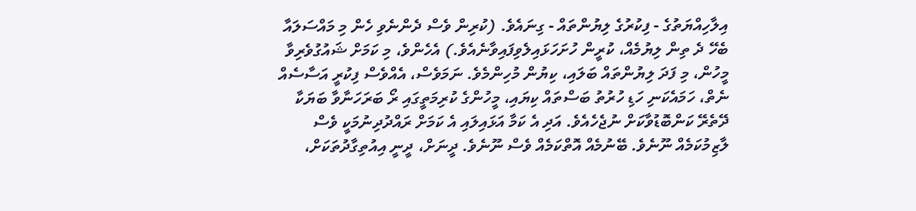އިލާހިއްޔަތުގެ - ފިކުރުގެ ލިޔުންތައް - ގިނައެވެ. (ކުރިން ވެސް ދެންނެވި ހެން މި މައްސަލައާ ބެހޭ ދެ ތިން ލިޔުމެއް، ކުރީން ހުށަހަޅައިލެވިފައިވާނެއެވެ.) އެހެންވެ، މި ކަމަށް ޝައުގުވެރިވާ މީހުން، މި ފަދަ ލިޔުންތައް ބަލައި، ކިޔުން މުހިންމެވެ. ނަމަވެސް، އެއްވެސް ފިކުރީ އަސާސެއް ނެތް، ހަމައެކަނި ހަޑި ހުރުތު ބަސްތައް ކިޔައި، މީހުންގެ ކުރިމަތީގައި ރޯ ބަރަހަނާވާ ބަޔަކާ ދޭތެރޭ ކަންބޮޑުވާކަށް ނުޖެހެއެވެ. އަދި އެ ކަމާ އަޅައިލައި އެ ކަމަށް ރައްދުދިނުމަކީ ވެސް ލާޒިމުކަމެއް ނޫނެވެ. ބޭނުމެއް އޮތްކަމެއް ވެސް ނޫނެވެ. ދީނަށް، ދީނީ އިއުތިގާދުތަކަށް،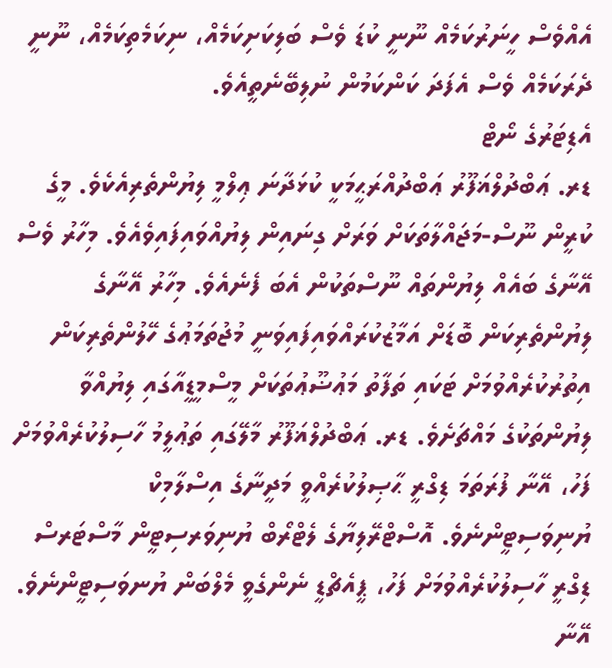އެއްވެސް ހީނަރުކަމެއް ނޫނީ ކުޑަ ވެސް ބަލިކަށިކަމެއް، ނިކަމެތިކަމެއް، ނޫނީ ދެރަކަމެއް ވެސް އެފަދަ ކަންކަމުން ނުލިބޭނެތީއެވެ.
އެޑިޓަރުގެ ނޯޓް
ޑރ. ޢަބްދުލްޣަފޫރު ޢަބްދުއްރަޙީމަކީ ކުޅަދާނަ ޢިލްމީ ލިޔުންތެރިއެކެވެ. މީގެ ކުރީން ނޫސް-މަޖައްލާތަކަށް ވަރަށް ގިނައިން ލިޔުއްވައިފައިވެއެވެ. މިހާރު ވެސް އޭނާގެ ބައެއް ލިޔުންތައް ނޫސްތަކުން އެބަ ފެނެއެވެ. މިހާރު އޭނާގެ ލިޔުންތެރިކަން ބޮޑަށް އަމާޒުކުރައްވައިފައިވަނީ މުޖުތަމަޢުގެ ހޭލުންތެރިކަން އިތުރުކުރެއްވުމަށް ޓަކައި ތަފާތު މަޢުޟޫޢުތަކަށް މީސްމީޑީއާގައި ލިޔުއްވާ ލިޔުންތަކުގެ މައްޗަށެވެ. ޑރ. ޢަބްދުލްޣަފޫރު މާލޭގައި ތަޢުލީމު ހާސިލުކުރެއްވުމަށް ފަހު، އޭނާ ފުރަތަމަ ޑިގްރީ ޙާޞިލުކުރެއްވީ މަދީނާގެ އިސްލާމިކް ޔުނިވަސިޓީންނެވެ. އޮސްޓްރޭލިޔާގެ ލެޓްރޯބް ޔުނިވަރސިޓީން މާސްޓަރސް ޑިގްރީ ހާސިލުކުރެއްވުމަށް ފަހު، ޕީއެޗްޑީ ނެންގެވީ މެލްބަން ޔުނވަސިޓީންނެވެ. އޭނާ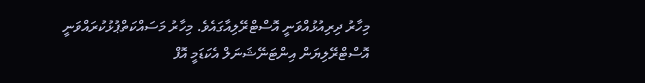މިހާރު ދިރިއުޅުއްވަނީ އޮސްޓްރޭލިއާގައެވެ. މިހާރު މަސައްކަތްޕުޅުކުރައްވަނީ އޮސްޓްރޭލިޔަން އިންޓަނޭޝަނަލް އެކަޑަމީ އޮފް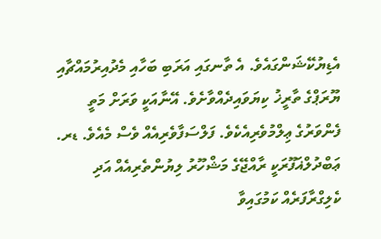އެޑިޔުކޭޝަންގައެވެ. އެ ތާނގައި އަރަބި ބަހާއި މެދުއިރުމައްޗާއި ޔޫރަޕްގެ ތާރީޚު ކިޔަވައިދެއްވާށެވެ. އޭނާއަކީ ވަރަށް މަތީ ފެންވަރުގެ ޢިލްމުވެރިއެކެވެ. ފަލްސަފާވެރިއެއް ވެސް މެއެވެ. ޑރ. ޢަބްދުލްޣަފޫރަކީ ރާއްޖޭގެ މަޝްހޫރު ލިޔުންތެރިއެއް އަދި ކެލިގްރާފަރެއް ކަމުގައިވާ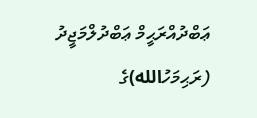ޢަބްދުއްރަޙީމް ޢަބްދުލްމަޖީދު (ރަޙިމަހުالله)ގެ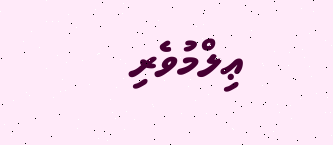ޢިލްމުވެރި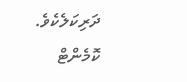ދަރިކަލެކެވެ.
ކޮމެންޓް